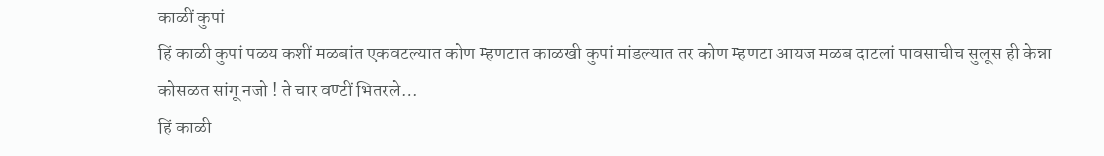काळीं कुपां
हिं काळी कुपां पळय कशीं मळबांत एकवटल्यात कोण म्हणटात काळखी कुपां मांडल्यात तर कोण म्हणटा आयज मळब दाटलां पावसाचीच सुलूस ही केन्ना कोसळत सांगू नजो ! ते चार वण्टीं भितरले…
हिं काळी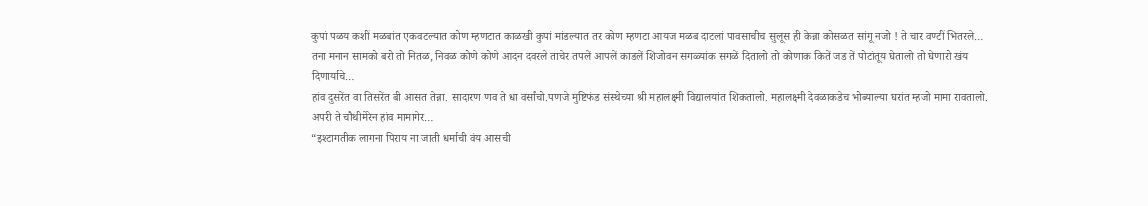कुपां पळय कशीं मळबांत एकवटल्यात कोण म्हणटात काळखी कुपां मांडल्यात तर कोण म्हणटा आयज मळब दाटलां पावसाचीच सुलूस ही केन्ना कोसळत सांगू नजो ! ते चार वण्टीं भितरले…
तना मनान सामको बरो तो नितळ, निवळ कोणे कोणे आदन दवरले ताचेर तपलें आपलें काडलें शिजोवन सगळ्यांक सगळें दितालो तो कोणाक कितें जड तें पोटांतूय घेतालो तो घेणारो खंय दिणार्याचे…
हांव दुसरेंत वा तिसरेंत बी आसत तेन्ना. सादारण णव ते धा वर्सांचो.पणजे मुष्टिफंड संस्थेच्या श्री महालक्ष्मी विद्यालयांत शिकतालो. महालक्ष्मी देवळाकडेच भोब्याल्या घरांत म्हजो मामा रावतालो. अपरी ते चौथीमेरेन हांव मामागेर…
“इश्टागतीक लागना पिराय ना जाती धर्माची वंय आसची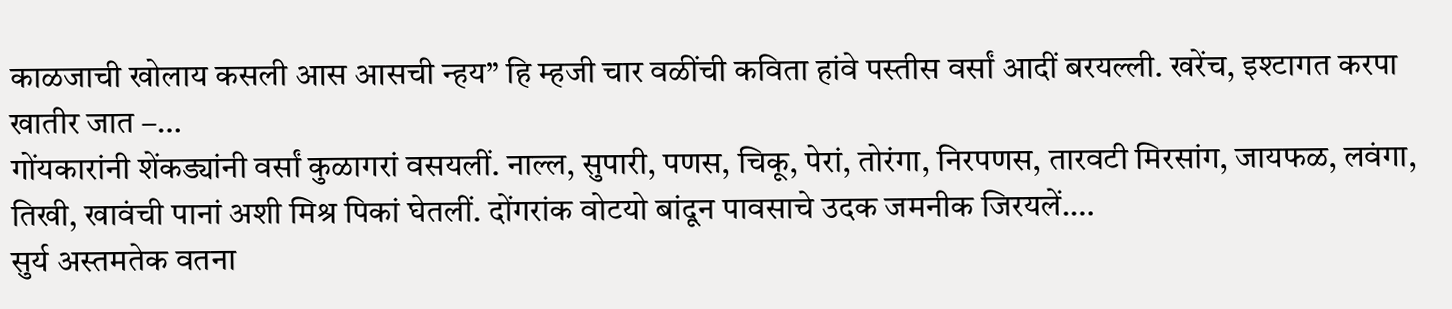काळजाची खोलाय कसली आस आसची न्हय” हि म्हजी चार वळींची कविता हांवे पस्तीस वर्सां आदीं बरयल्ली. खरेंच, इश्टागत करपा खातीर जात –…
गोंयकारांनी शेंकड्यांनी वर्सां कुळागरां वसयलीं. नाल्ल, सुपारी, पणस, चिकू, पेरां, तोरंगा, निरपणस, तारवटी मिरसांग, जायफळ, लवंगा, तिखी, खावंची पानां अशी मिश्र पिकां घेतलीं. दोंगरांक वोटयो बांदून पावसाचे उदक जमनीक जिरयलें.…
सुर्य अस्तमतेक वतना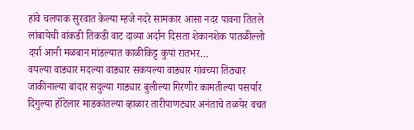हांवे चलपाक सुरवात केल्या म्हजे नदरे सामकार आसा नदर पावना तितले लांबायेची वांकडी तिकडी वाट दाव्या अर्दान दिसता शेकानशेक पातळील्लो दर्या आनी मळबान मांडल्यात काळीकिट्ट कुपां रातभर…
वयल्या वाड्यार मदल्या वाड्यार सकयल्या वाड्यार गांवच्या तिठ्यार जाकीनाल्या बांदार सदुल्या गाड्यार बुलील्या गिरणीर कामतील्या पसर्यार दिगुल्या हॉटेलार माडकांतल्या व्हाळार तारीपाणट्यार अनंताचे तळयेर वचत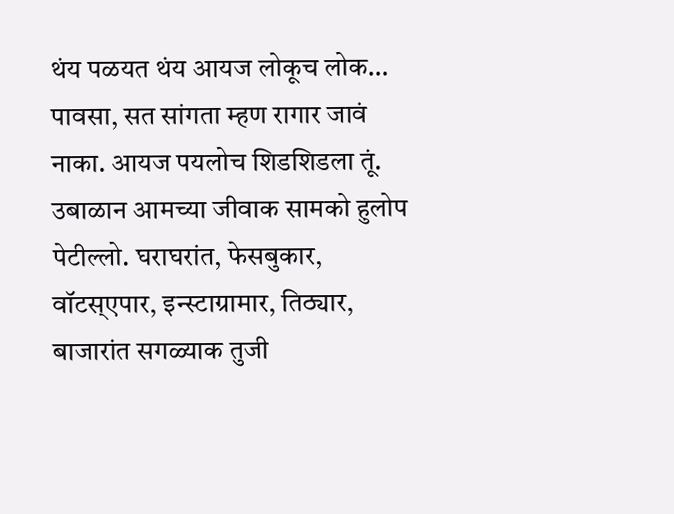थंय पळयत थंय आयज लोकूच लोक…
पावसा, सत सांगता म्हण रागार जावं नाका. आयज पयलोच शिडशिडला तूं. उबाळान आमच्या जीवाक सामको हुलोप पेटील्लो. घराघरांत, फेसबुकार, वॉटस्एपार, इन्स्टाग्रामार, तिठ्यार, बाजारांत सगळ्याक तुजी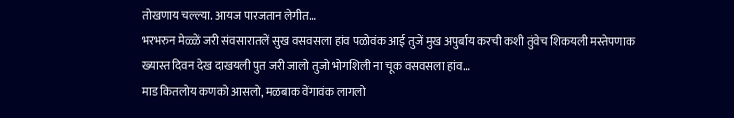तोखणाय चल्ल्या. आयज पारजतान लेगीत…
भरभरुन मेळ्ळें जरी संवसारातलें सुख वसवसला हांव पळोवंक आई तुजें मुख अपुर्बाय करची कशी तुंवेच शिकयली मस्तेपणाक ख्यास्त दिवन देख दाखयली पुत जरी जालो तुजो भोगशिली ना चूक वसवसला हांव…
माड कितलोय कणको आसलो, मळबाक वेंगावंक लागलो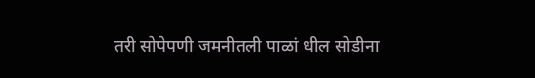तरी सोपेपणी जमनीतली पाळां धील सोडीना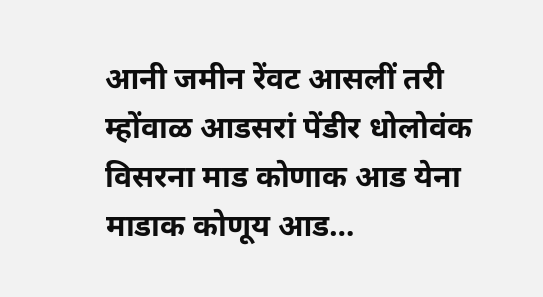आनी जमीन रेंवट आसलीं तरी म्होंवाळ आडसरां पेंडीर धोलोवंक विसरना माड कोणाक आड येना माडाक कोणूय आड…